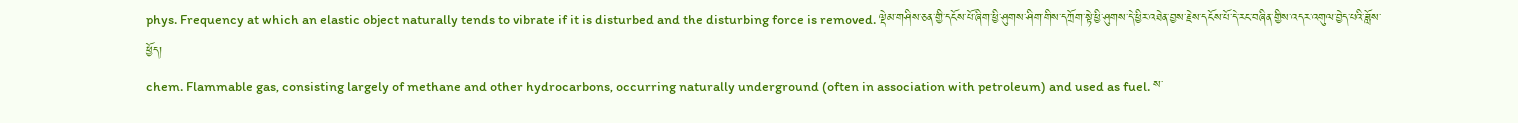phys. Frequency at which an elastic object naturally tends to vibrate if it is disturbed and the disturbing force is removed. ལྡེམ་གཤིས་ཅན་གྱི་དངོས་པོ་ཞིག་ཕྱི་ཤུགས་ཤིག་གིས་དཀྲོག་སྟེ་ཕྱི་ཤུགས་དེ་ཕྱིར་འཐེན་བྱས་རྗེས་དངོས་པོ་དེ་རང་བཞིན་གྱིས་འདར་འགུལ་བྱེད་པའི་ཟློས་ཕྱོད།
chem. Flammable gas, consisting largely of methane and other hydrocarbons, occurring naturally underground (often in association with petroleum) and used as fuel. ས་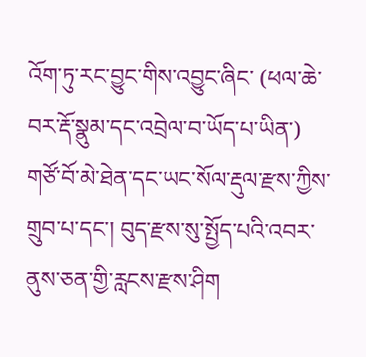འོག་ཏུ་རང་བྱུང་གིས་འབྱུང་ཞིང་ (ཕལ་ཆེ་བར་རྡོ་སྣུམ་དང་འབྲེལ་བ་ཡོད་པ་ཡིན་) གཙོ་བོ་མེ་ཐེན་དང་ཡང་སོལ་རྡུལ་རྫས་ཀྱིས་གྲུབ་པ་དང་། བུད་རྫས་སུ་སྤྱོད་པའི་འབར་ནུས་ཅན་གྱི་རླངས་རྫས་ཤིག